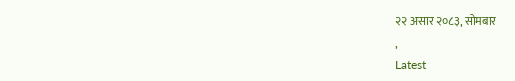२२ असार २०८३, सोमबार
,
Latest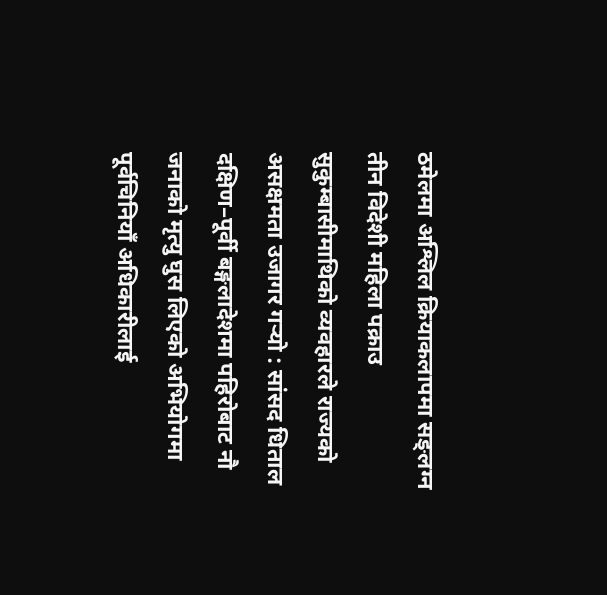ठमेलमा अश्लिल क्रियाकलापमा सङ्लग्न तीन विदेशी महिला पक्राउ सुकुम्बासीमाथिको व्यवहारले राज्यको असक्षमता उजागर गर्‍यो : सांसद धिताल दक्षिण–पूर्वी बङ्गलादेशमा पहिरोबाट नौ जनाको मृत्यु घुस लिएको अभियोगमा पूर्वचिनियाँ अधिकारीलाई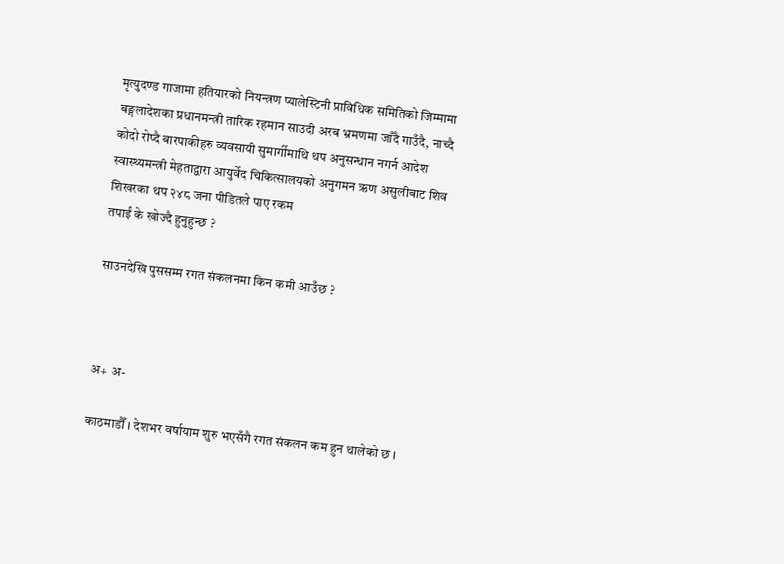मृत्युदण्ड गाजामा हतियारको नियन्त्रण प्यालेस्टिनी प्राविधिक समितिको जिम्मामा बङ्गलादेशका प्रधानमन्त्री तारिक रहमान साउदी अरब भ्रमणमा जाँदै गाउँदै, नाच्दै कोदो रोप्दै बारपाकीहरु व्यवसायी सुमार्गीमाथि थप अनुसन्धान नगर्न आदेश स्वास्थ्यमन्त्री मेहताद्वारा आयुर्वेद चिकित्सालयको अनुगमन ऋण असुलीबाट शिव शिखरका थप २४८ जना पीडितले पाए रकम
तपाईं के खोज्दै हुनुहुन्छ ?

साउनदेखि पुससम्म रगत संकलनमा किन कमी आउँछ ?



अ+ अ-

काठमाडौँ । देशभर वर्षायाम शुरु भएसँगै रगत संकलन कम हुन थालेको छ ।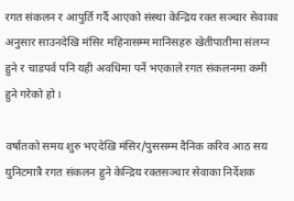रगत संकलन र आपुर्ति गर्दै आएको संस्था केन्द्रिय रक्त सञ्चार सेवाका अनुसार साउनदेखि मंसिर महिनासम्म मानिसहरु खेतीपातीमा संलग्न हुने र चाडपर्व पनि यही अवधिमा पर्ने भएकाले रगत संकलनमा कमी हुने गरेको हो ।

वर्षातको समय शुरु भएदेखि मंसिर/पुससम्म दैनिक करिव आठ सय युनिटमात्रै रगत संकलन हुने केन्द्रिय रक्तसञ्चार सेवाका निर्देशक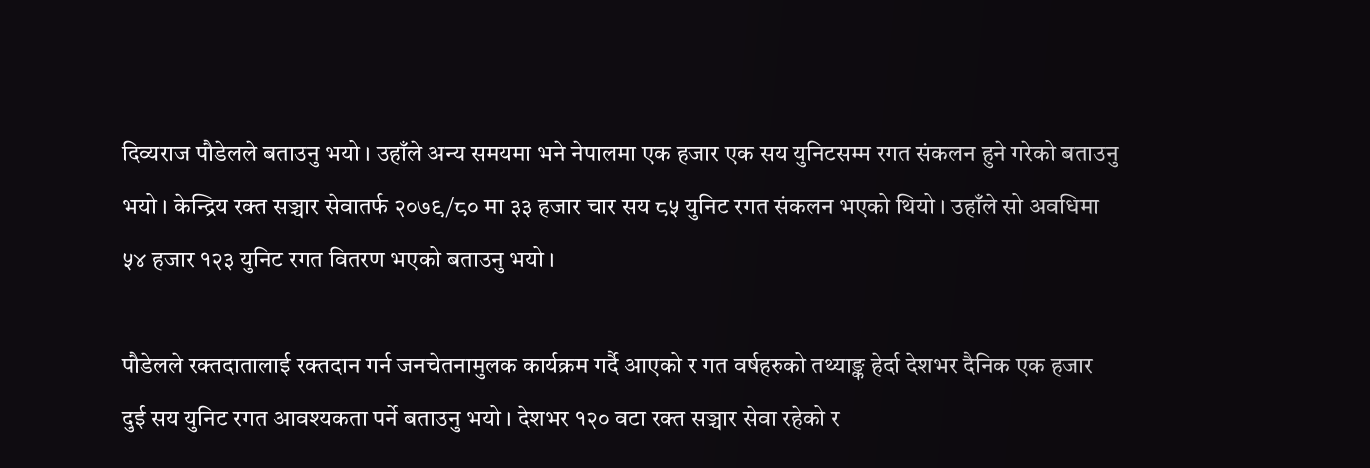दिव्यराज पौडेलले बताउनु भयो । उहाँले अन्य समयमा भने नेपालमा एक हजार एक सय युनिटसम्म रगत संकलन हुने गरेको बताउनु भयो । केन्द्रिय रक्त सञ्चार सेवातर्फ २०७९/८० मा ३३ हजार चार सय ८५ युनिट रगत संकलन भएको थियो । उहाँले सो अवधिमा ५४ हजार १२३ युनिट रगत वितरण भएको बताउनु भयो ।

पौडेलले रक्तदातालाई रक्तदान गर्न जनचेतनामुलक कार्यक्रम गर्दै आएको र गत वर्षहरुको तथ्याङ्क हेर्दा देशभर दैनिक एक हजार दुई सय युनिट रगत आवश्यकता पर्ने बताउनु भयो । देशभर १२० वटा रक्त सञ्चार सेवा रहेको र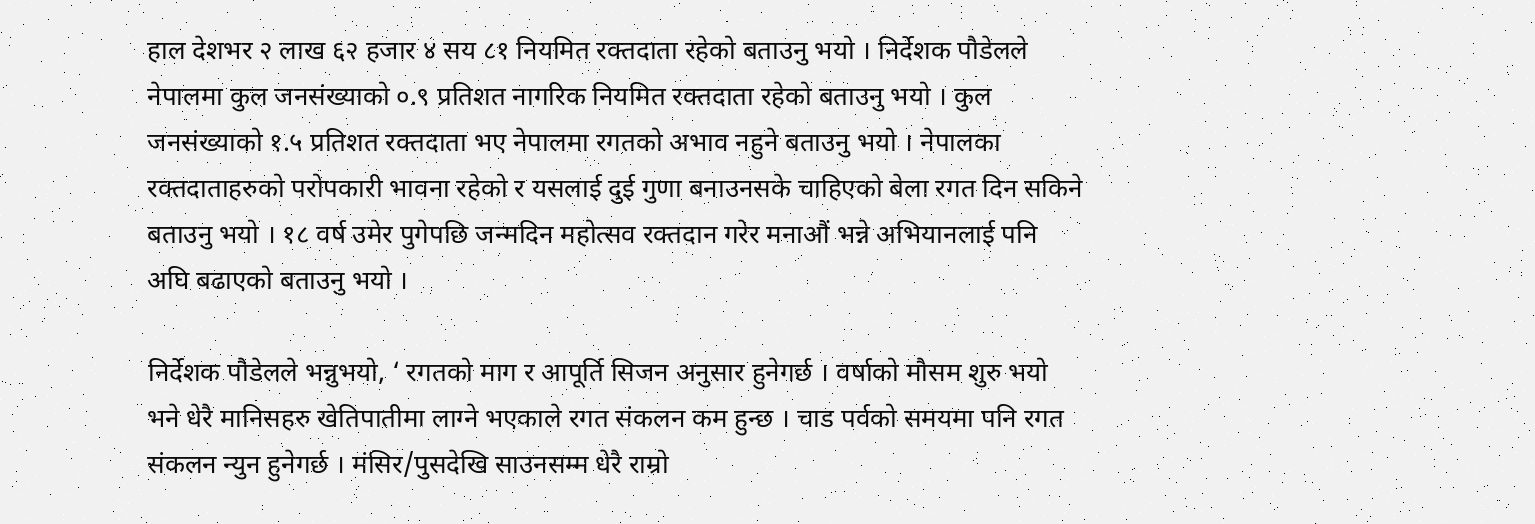हाल देशभर २ लाख ६२ हजार ४ सय ८१ नियमित रक्तदाता रहेको बताउनु भयो । निर्देशक पौडेलले नेपालमा कुल जनसंख्याको ०.९ प्रतिशत नागरिक नियमित रक्तदाता रहेको बताउनु भयो । कुल जनसंख्याको १.५ प्रतिशत रक्तदाता भए नेपालमा रगतको अभाव नहुने बताउनु भयो । नेपालका रक्तदाताहरुको परोपकारी भावना रहेको र यसलाई दुई गुणा बनाउनसके चाहिएको बेला रगत दिन सकिने बताउनु भयो । १८ वर्ष उमेर पुगेपछि जन्मदिन महोत्सव रक्तदान गरेर मनाऔं भन्ने अभियानलाई पनि अघि बढाएको बताउनु भयो ।

निर्देशक पौडेलले भन्नुभयो, ‘ रगतको माग र आपूर्ति सिजन अनुसार हुनेगर्छ । वर्षाको मौसम शुरु भयो भने धेरै मानिसहरु खेतिपातीमा लाग्ने भएकाले रगत संकलन कम हुन्छ । चाड पर्वको समयमा पनि रगत संकलन न्युन हुनेगर्छ । मंसिर/पुसदेखि साउनसम्म धेरै राम्रो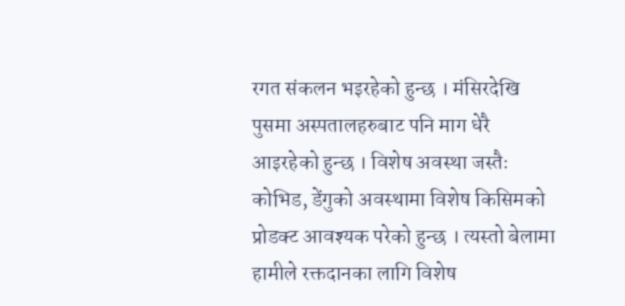रगत संकलन भइरहेको हुन्छ । मंसिरदेखि पुसमा अस्पतालहरुबाट पनि माग धेरै आइरहेको हुन्छ । विशेष अवस्था जस्तैः कोभिड, डेंगुको अवस्थामा विशेष किसिमको प्रोडक्ट आवश्यक परेको हुन्छ । त्यस्तो बेलामा हामीले रक्तदानका लागि विशेष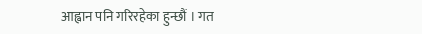आह्वान पनि गरिरहेका हुन्छौं । गत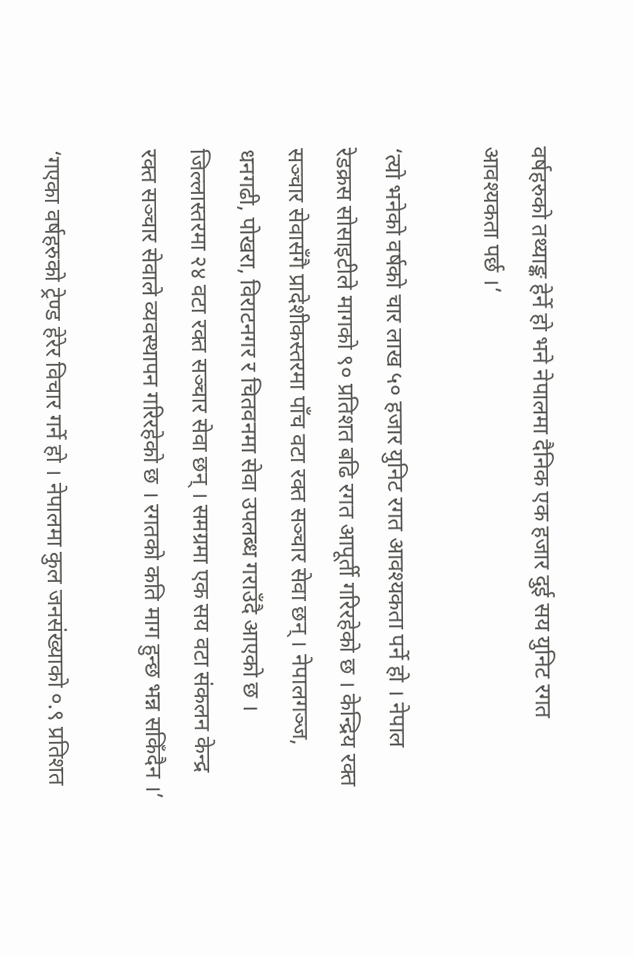वर्षहरुको तथ्याङ्क हेर्ने हो भने नेपालमा दैनिक एक हजार दुई सय युनिट रगत आवश्यकता पर्छ ।’

‘त्यो भनेको वर्षको चार लाख ५० हजार युनिट रगत आवश्यकता पर्ने हो । नेपाल रेडक्रस सोसाइटीले मागको ९० प्रतिशत बढि रगत आपूर्ती गरिरहेको छ । केन्द्रिय रक्त सञ्चार सेवासँगै प्रादेशीकस्तरमा पाँच वटा रक्त सञ्चार सेवा छन् । नेपालगञ्ज, धनगढी, पोखरा, विराटनगर र चितवनमा सेवा उपलब्ध गराउँदै आएको छ । जिल्लास्तरमा २४ वटा रक्त सञ्चार सेवा छन् । समग्रमा एक सय वटा संकलन केन्द्र रक्त सञ्चार सेवाले व्यवस्थापन गरिरहेको छ । रगतको कति माग हुन्छ भन्न सकिँदैन ।’

‘गएका वर्षहरुको ट्रेण्ड हेरेर विचार गर्ने हो । नेपालमा कुल जनसंख्याको ०.९ प्रतिशत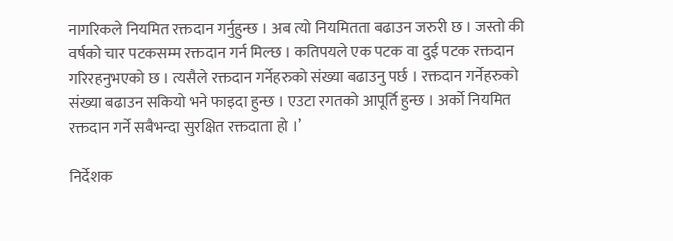नागरिकले नियमित रक्तदान गर्नुहुन्छ । अब त्यो नियमितता बढाउन जरुरी छ । जस्तो की वर्षको चार पटकसम्म रक्तदान गर्न मिल्छ । कतिपयले एक पटक वा दुई पटक रक्तदान गरिरहनुभएको छ । त्यसैले रक्तदान गर्नेहरुको संख्या बढाउनु पर्छ । रक्तदान गर्नेहरुको संख्या बढाउन सकियो भने फाइदा हुन्छ । एउटा रगतको आपूर्ति हुन्छ । अर्को नियमित रक्तदान गर्ने सबैभन्दा सुरक्षित रक्तदाता हो ।’

निर्देशक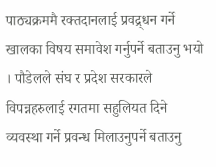पाठ्यक्रममै रक्तदानलाई प्रवद्र्धन गर्ने खालका विषय समावेश गर्नुपर्ने बताउनु भयो । पौडेलले संघ र प्रदेश सरकारले विपन्नहरुलाई रगतमा सहुलियत दिने व्यवस्था गर्ने प्रवन्ध मिलाउनुपर्ने बताउनु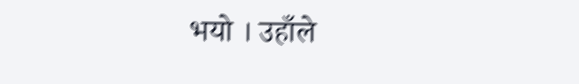भयो । उहाँले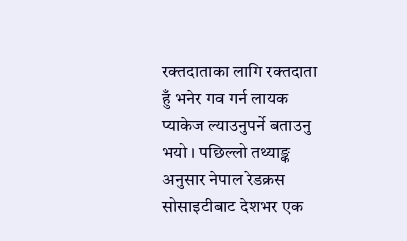रक्तदाताका लागि रक्तदाता हुँ भनेर गव गर्न लायक प्याकेज ल्याउनुपर्ने बताउनु भयो । पछिल्लो तथ्याङ्क अनुसार नेपाल रेडक्रस सोसाइटीबाट देशभर एक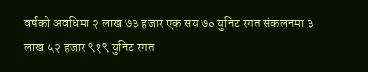वर्षको अवधिमा २ लाख ७३ हजार एक सय ७० युनिट रगत संकलनमा ३ लाख ५२ हजार ९१९ युनिट रगत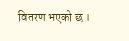वितरण भएको छ ।